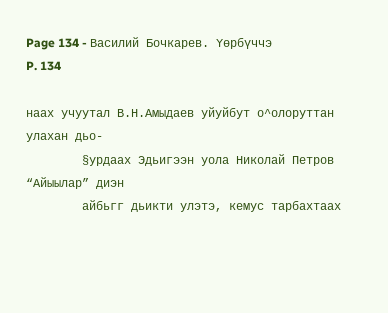Page 134 - Василий Бочкарев. Үөрбүччэ
P. 134

наах учуутал В.Н.Амыдаев уйуйбут о^олоруттан улахан дьо-
        §урдаах Эдьигээн уола Николай Петров “Айыылар” диэн
        айбьгг дьикти улэтэ, кемус тарбахтаах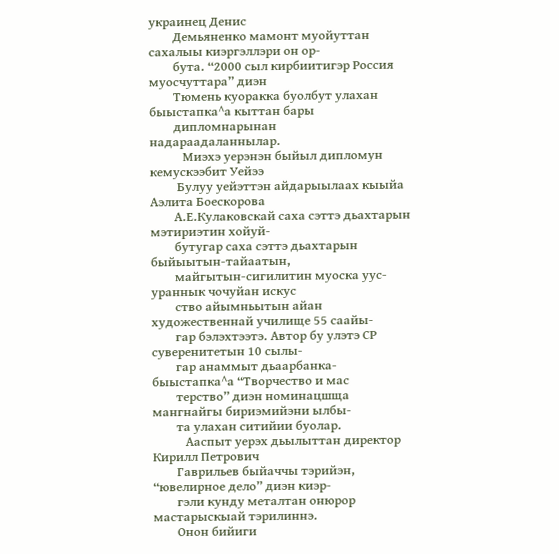украинец Денис
        Демьяненко мамонт муойуттан сахалыы киэргэллэри он ор-
        бута. “2000 сыл кирбиитигэр Россия муосчуттара” диэн
        Тюмень куоракка буолбут улахан быыстапка^а кыттан бары
        дипломнарынан надараадаланнылар.
           Миэхэ уерэнэн быйыл дипломун кемускээбит Уейээ
         Булуу уейэттэн айдарыылаах кыыйа Аэлита Боескорова
        А.Е.Кулаковскай саха сэттэ дьахтарын мэтириэтин хойуй-
        бутугар саха сэттэ дьахтарын быйыытын-тайаатын,
        майгытын-сигилитин муоска уус-ураннык чочуйан искус
        ство айымньытын айан художественнай училище 55 саайы-
        гар бэлэхтээтэ. Автор бу улэтэ СР суверенитетын 10 сылы-
        гар анаммыт дьаарбанка-быыстапка^а “Творчество и мас
        терство” диэн номинацшща мангнайгы бириэмийэни ылбы-
        та улахан ситийии буолар.
           Ааспыт уерэх дьылыттан директор Кирилл Петрович
        Гаврильев быйаччы тэрийэн, “ювелирное дело” диэн киэр-
        гэли кунду металтан онюрор мастарыскыай тэрилиннэ.
        Онон бийиги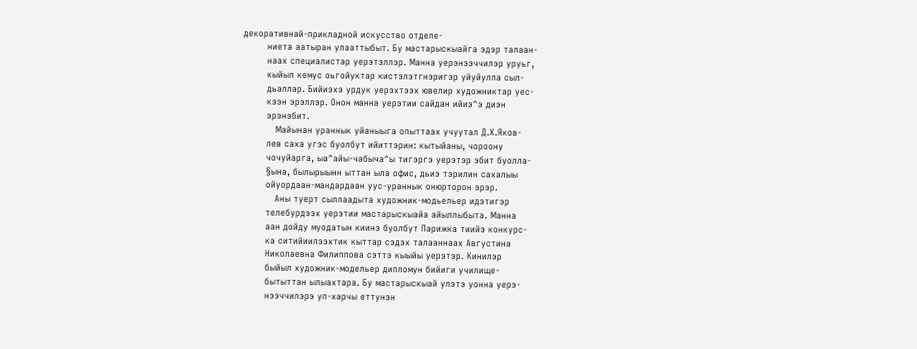декоративнай-прикладной искусство отделе-
        ниета аатыран улааттыбыт. Бу мастарыскыайга эдэр талаан-
        наах специалистар уерэтэллэр. Манна уерэнээччилэр уруьг,
        кыйыл кемус оьгойуктар кистэлэтгнэригэр уйуйулла сыл-
        дьаллар. Бийиэхэ урдук уерэхтээх ювелир художниктар уес-
        кээн эрэллэр. Онон манна уерэтии сайдан ийиэ^э диэн
        эрэнэбит.
           Майынан ураннык уйаныыга опыттаах учуутал Д.Х.Яков-
        лев саха угэс буолбут ийиттэрин: кытыйаны, чороону
        чочуйарга, ыа^айы-чабыча^ы тигэргэ уерэтэр эбит буолла-
        §ына, былырыынн ыттан ыла офис, дьиэ тэрилин сахалыы
        ойуордаан-мандардаан уус-ураннык онюрторон эрэр.
           Аны туерт сыллаадыта художник-модьельер идэтигэр
        телебурдээх уерэтии мастарыскыайа айыллыбыта. Манна
        аан дойду муодатын киинэ буолбут Парижка тиийэ конкурс-
        ка ситийиилээхтик кыттар сэдэх талааннаах Августина
        Николаевна Филиппова сэттэ кыыйы уерэтэр. Кинилэр
        быйыл художник-модельер дипломун бийиги училище-
        бытыттан ылыахтара. Бу мастарыскыай улэтэ уонна уерэ-
        нээччилэрэ уп-харчы еттунэн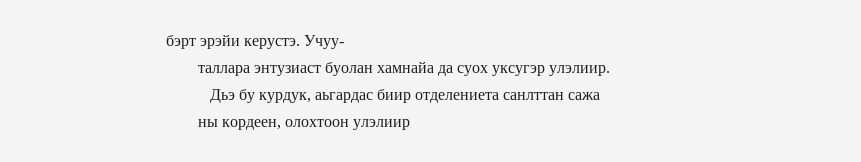бэрт эрэйи керустэ. Учуу-
        таллара энтузиаст буолан хамнайа да суох уксугэр улэлиир.
           Дьэ бу курдук, аьгардас биир отделениета санлттан сажа
        ны кордеен, олохтоон улэлиир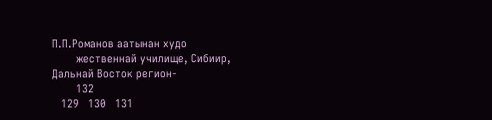П.П.Романов аатынан худо
        жественнай училище, Сибиир, Дальнай Восток регион-
        132
   129   130   131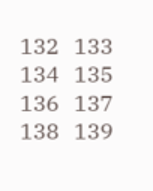132   133   134   135   136   137   138   139